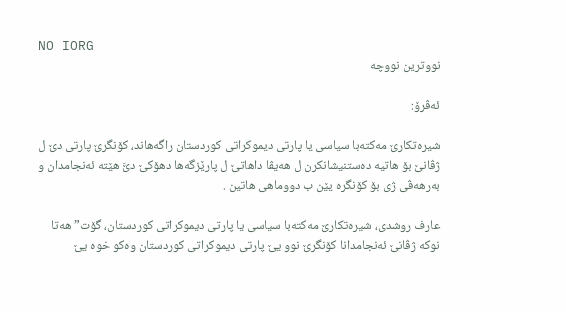NO IORG
نووترين نووچه

ئه‌ڤرۆ:

شیره‌تكارێ مه‌كته‌با سیاسی یا پارتی دیموكراتی كوردستان راگه‌هاند، كۆنگرێ پارتی دێ ل ژڤانێ بۆ هاتیه‌ ده‌ستنیشانكرن ل هه‌یڤا داهاتێ ل پارێزگه‌ها دهۆكێ دێَ هێته‌ ئه‌نجامدان و به‌رهه‌ڤی ژی بۆ كۆنگره‌ یێن ب دووماهی هاتین .

عارف روشدی، شیره‌تكارێ مه‌كته‌با سیاسی یا پارتی دیموكراتی كوردستان، گۆت” هه‌تا نوكه‌ ژڤانێ ئه‌نجامدانا كۆنگرێ نوو یێ پارتی دیموكراتی كوردستان وه‌كو خوه‌ یێ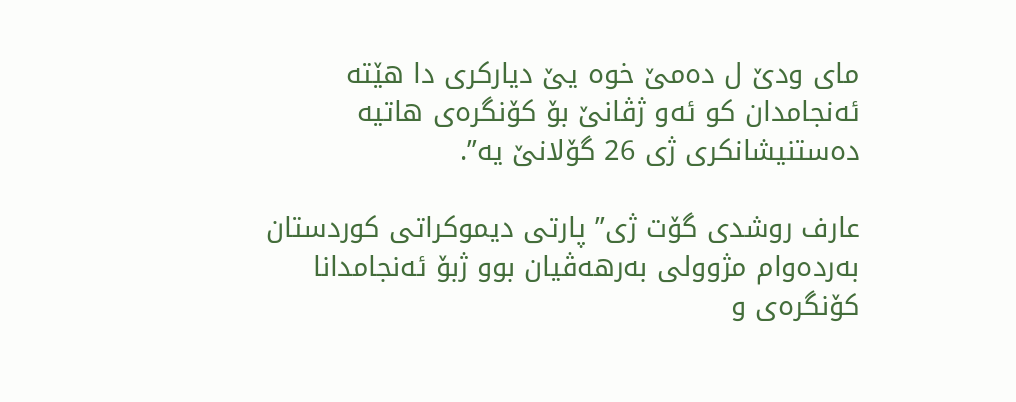مای ودێ ل ده‌مێ خوه‌ یێ دیاركری دا هێته‌ ئه‌نجامدان كو ئه‌و ژڤانێ بۆ كۆنگره‌ی هاتیه‌ ده‌ستنیشانكری ژی 26 گۆلانێ یه‌”.

عارف روشدی گۆت ژی” پارتی دیموكراتی كوردستان به‌رده‌وام مژوولی به‌رهه‌ڤیان بوو ژبۆ ئه‌نجامدانا كۆنگره‌ی و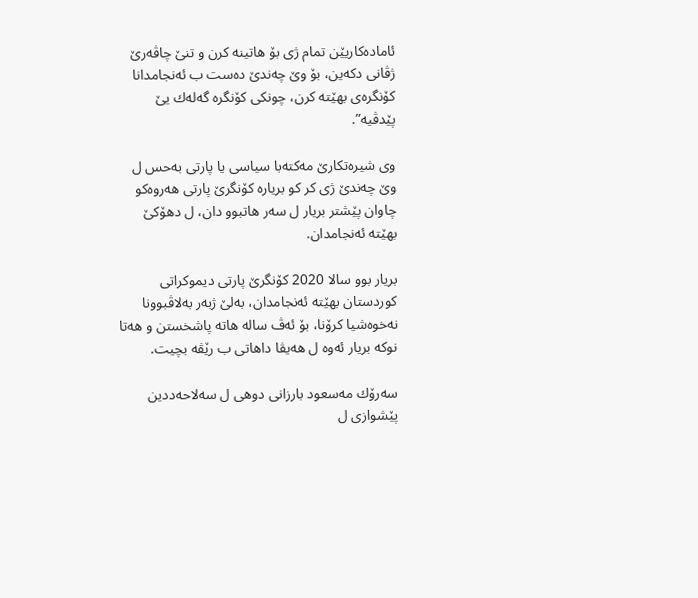ئاماده‌كاریێن تمام ژی بۆ هاتینه‌ كرن و تنێ چاڤه‌رێ ژڤانی دكه‌ین، بۆ وێ چه‌ندێ ده‌ست ب ئه‌نجامدانا كۆنگره‌ی بهێته‌ كرن، چونكی كۆنگره‌ گه‌له‌ك یێ پێدڤیه‌”.

وی شیره‌تكارێ مه‌كته‌با سیاسی یا پارتی به‌حس ل وێ چه‌ندێ ژی كر كو بریاره‌ كۆنگرێ پارتی هه‌روه‌كو چاوان پێشتر بریار ل سه‌ر هاتبوو دان، ل دهۆكێ بهێته‌ ئه‌نجامدان.

بریار بوو سالا 2020 كۆنگرێ پارتی دیموكراتی كوردستان بهێته‌ ئه‌نجامدان، به‌لێ ژبه‌ر به‌لاڤبوونا نه‌خوه‌شیا كرۆنا، بۆ ئه‌ڤ ساله‌ هاته‌ پاشخستن و هه‌تا نوكه‌ بریار ئه‌وه‌ ل هه‌یڤا داهاتی ب رێڤه‌ بچیت.

سه‌رۆك مه‌سعود بارزانى دوهى ل سه‌لاحه‌ددین پێشوازی ل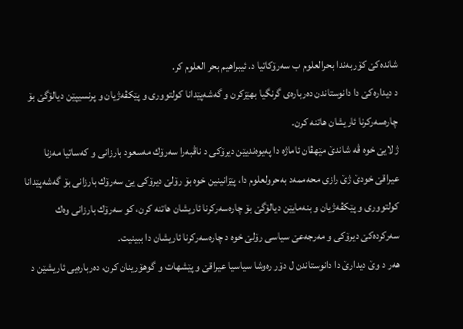شانده‌كێ كۆربه‌ندا بحرالعلوم ب سه‌رۆكاتیا د. ئیبراهیم بحر العلوم كر.
د دیداره‌كێ دا دانوستاندن ده‌رباره‌ی گرنگیا بهێزكرن و گه‌شه‌پێدانا كولتووری و پێكڤه‌ژیان و پرنسیپێن دیالۆگێ بۆ چاره‌سه‌ركرنا ئاریشان هاتنه‌ كرن.
ژ لایێ خوه‌ ڤه‌ شاندێ مێهڤان ئاماژه‌ دا په‌یوه‌ندیێن دیرۆكى د ناڤبه‌را سه‌رۆك مه‌سعود بارزانى و كه‌ساتیا مه‌زنا عیراقێ خودێ ژێ رازى محه‌ممه‌د به‌حرولعلوم دا، پێزانینین خوه‌ بۆ رۆلێ دیرۆكى یێ سه‌رۆك بارزانى بۆ گه‌شه‌پێدانا كولتووری و پێكڤه‌ژیان و بنه‌مایێن دیالۆگێ بۆ چاره‌سه‌ركرنا ئاریشان هاتنه‌ كرن، كو سه‌رۆك بارزانى وه‌ك سه‌ركرده‌كێ دیرۆكى و مه‌رجه‌عێ سیاسى رۆلێ خوه‌ د چاره‌سه‌ركرنا ئاریشان دا ببینیت.
هه‌ر د وێ دیدارێ دا دانوستاندن ل دۆر ره‌وشا سیاسیا عیراقێ و پێشهات و گوهۆرینان كرن، ده‌رباره‌یى ئاریشێن د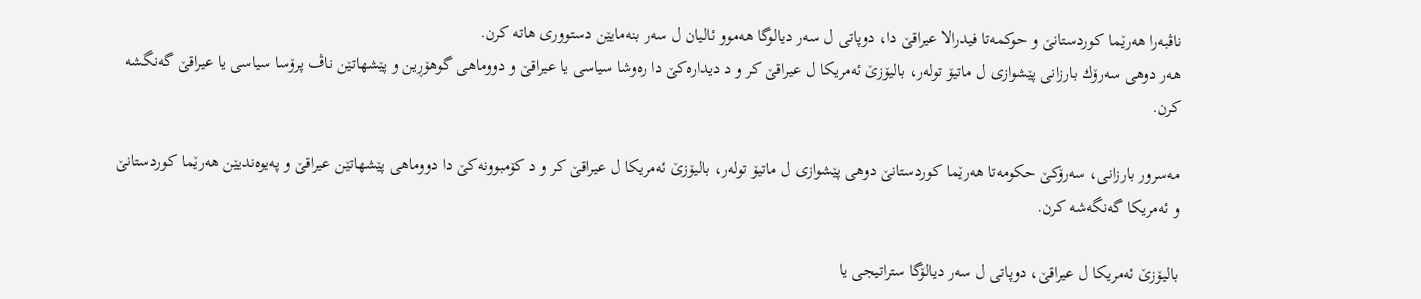ناڤبه‌را هه‌رێما كوردستانێ و حوكمه‌تا فیدرالا عیراقێ دا، دوپاتى ل سه‌ر دیالوگا هه‌موو ئالیان ل سه‌ر بنه‌مایێن دستوورى هاته‌ كرن.
هه‌ر دوهى سه‌رۆك بارزانى پێشوازی ل ماتیۆ توله‌ر، بالیۆزێ ئه‌مریكا ل عیراقێ كر و د دیداره‌كێ دا ره‌وشا سیاسى یا عیراقێ و دووماهى گوهۆڕین و پێشهاتێن ناڤ پرۆسا سیاسى یا عیراقێ گه‌نگشه‌ كرن.

مه‌سرور بارزانی، سه‌رۆكێ حكومه‌تا هه‌رێما كوردستانێ دوهى پێشوازی ل ماتیۆ توله‌ر، بالیۆزێ ئه‌مریكا ل عیراقێ كر و د كۆمبوونه‌كێ دا دووماهى پێشهاتێن عیراقێ و په‌یوه‌ندیێن هه‌رێما كوردستانێ و ئه‌مریكا گه‌نگه‌شه‌ كرن.

بالیۆزێ ئه‌مریكا ل عیراقێ، دوپاتی ل سه‌ر دیالۆگا ستراتیجی یا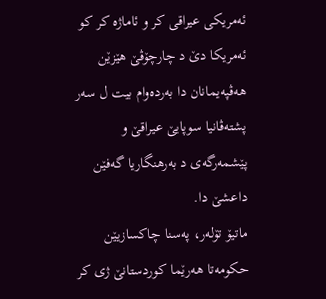ئه‌مریكی عیراقی كر و ئاماژه‌ كر كو ئه‌مریكا دێ د چارچۆڤێ هێزێن هه‌ڤپه‌یمانان دا به‌رده‌وام بیت ل سه‌ر پشته‌ڤانیا سوپایێ عیراقێ و پێشمه‌رگه‌ی د به‌رهنگاریا گه‌فێن داعشێ دا.
ماتیۆ تۆله‌ر، په‌سنا چاكسازیێن حكومه‌تا هه‌رێما كوردستانێ ژی كر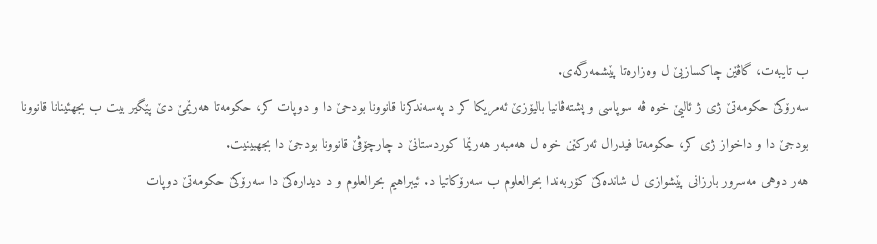ب تایبه‌ت، گاڤێن چاكسازیێ ل وه‌زاره‌تا پێشمه‌رگه‌ى.
سه‌رۆكێ حكومه‌تێ ژی ژ ئالیێ خوه‌ ڤه‌ سوپاسی و پشته‌ڤانیا بالیۆزێ ئه‌مریكا كر د په‌سه‌ندكرنا قانوونا بودحێ دا و دوپات كر، حكومه‌تا هه‌رێمێ دێ پێگیر بیت ب بجهئینانا قانوونا بودجێ دا و داخواز ژی كر، حكومه‌تا فیدرال ئه‌ركێن خوه‌ ل هه‌مبه‌ر هه‌رێما كوردستانێ د چارچۆڤێ قانوونا بودجێ دا بجهبینیت.
هه‌ر دوهى مه‌سرور بارزانى پێشوازی ل شانده‌كێ كۆربه‌ندا بحرالعلوم ب سه‌رۆكاتیا د. ئیبراهیم بحرالعلوم و د دیداره‌كێ دا سه‌رۆكێ حكومه‌تێ دوپات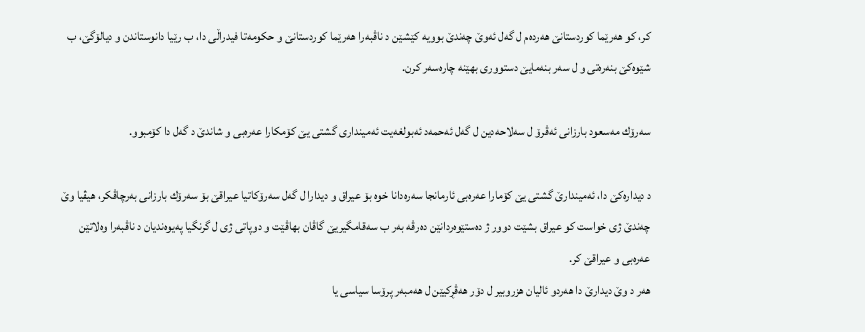كر، كو هه‌رێما كوردستانێ هه‌رده‌م ل گه‌ل ئه‌وێ چه‌ندێ بوویه‌ كێشێن د ناڤبه‌را هه‌رێما كوردستانێ و حكومه‌تا فیدراڵی دا، ب رێیا دانوستاندن و دیالۆگێ، ب شێوه‌كێ بنه‌ره‌تی و ل سه‌ر بنه‌مایێ دستوورى بهێنه‌ چاره‌سه‌ر كرن.

سه‌رۆك مه‌سعود بارزانى ئەڤرۆ ل سه‌لاحه‌دین ل گه‌ل ئه‌حمه‌د ئه‌بولغه‌یت ئه‌میندارى گشتى یێ كۆمكارا عه‌ره‌بى و شاندێ د گه‌ل دا كۆمبوو.

د دیداره‌كێ دا، ئه‌میندارێ گشتى یێ كۆمارا عه‌ره‌بى ئارمانجا سه‌ره‌دانا خوه‌ بۆ عیراق و دیدارا ل گه‌ل سه‌رۆكاتیا عیراقێ بۆ سه‌رۆك بارزانى به‌رچاڤكر، هیڤیا وێ چه‌ندێ ژى خواست كو عیراق بشێت دوور ژ ده‌ستێوه‌ردانێن ده‌رڤه‌ به‌ر ب سه‌قامگیریێ گاڤان بهاڤێت و دوپاتى ژى ل گرنگیا په‌یوه‌ندیان د ناڤبه‌را وه‌لاتێن عه‌ره‌بى و عیراقێ كر.
هه‌ر د وێ دیدارێ دا هه‌ردو ئالیان هزروبیر ل دۆر هه‌ڤڕكیێن ل هه‌مبه‌ر پرۆسا سیاسى یا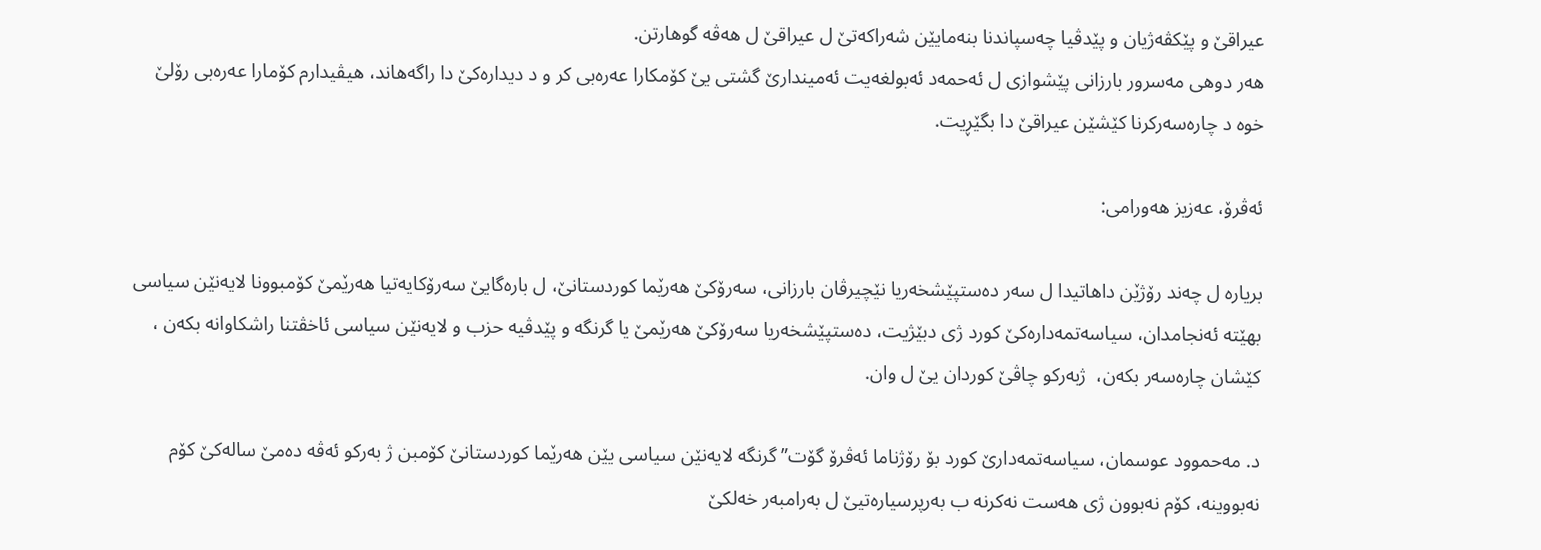عیراقێ و پێكڤه‌ژیان و پێدڤیا چه‌سپاندنا بنه‌مایێن شه‌راكه‌تێ ل عیراقێ ل هه‌ڤه‌ گوهارتن.
هه‌ر دوهى مه‌سرور بارزانى پێشوازى ل ئه‌حمه‌د ئه‌بولغه‌یت ئه‌میندارێ گشتى یێ كۆمكارا عه‌ره‌بى كر و د دیداره‌كێ دا راگه‌هاند، هیڤیدارم كۆمارا عه‌ره‌بى رۆلێ خوه‌ د چاره‌سه‌ركرنا كێشێن عیراقێ دا بگێڕیت.

ئه‌ڤرۆ، عه‌زیز هه‌ورامی:

بریاره‌ ل چه‌ند رۆژێن داهاتیدا ل سه‌ر ده‌ستپێشخه‌ریا نێچیرڤان بارزانی، سه‌رۆكێ هه‌رێما كوردستانێ، ل باره‌گایێ سه‌رۆكایه‌تیا هه‌رێمێ كۆمبوونا لایه‌نێن سیاسی بهێته‌ ئه‌نجامدان، سیاسه‌تمه‌داره‌كێ كورد ژی دبێژیت، ده‌ستپێشخه‌ریا سه‌رۆكێ هه‌رێمێ یا گرنگه‌ و پێدڤیه‌ حزب و لایه‌نێن سیاسی ئاخڤتنا راشكاوانه‌ بكه‌ن ، كێشان چاره‌سه‌ر بكه‌ن،  ژبه‌ركو چاڤێ كوردان یێ ل وان.

د. مه‌حموود عوسمان، سیاسه‌تمه‌دارێ كورد بۆ رۆژناما ئه‌ڤرۆ گۆت” گرنگه‌ لایه‌نێن سیاسی یێن هه‌رێما كوردستانێ كۆمبن ژ به‌ركو ئه‌ڤه‌ ده‌مێ ساله‌كێ كۆم نه‌بووینه‌، كۆم نه‌بوون ژی هه‌ست نه‌كرنه‌ ب به‌رپرسیاره‌تیێ ل به‌رامبه‌ر خه‌لكێ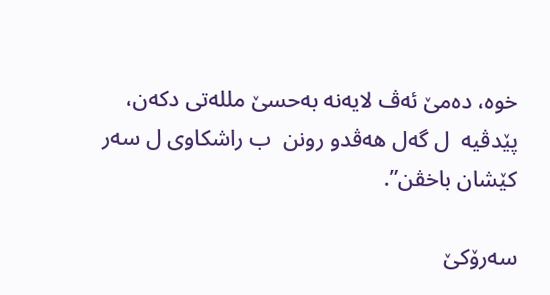خوه‌، ده‌مێ ئه‌ڤ لایه‌نه‌ به‌حسێ ملله‌تی دكه‌ن، پێدڤیه‌  ل گه‌ل هه‌ڤدو رونن  ب راشكاوی ل سه‌ر كێشان باخڤن”.

سه‌رۆكێ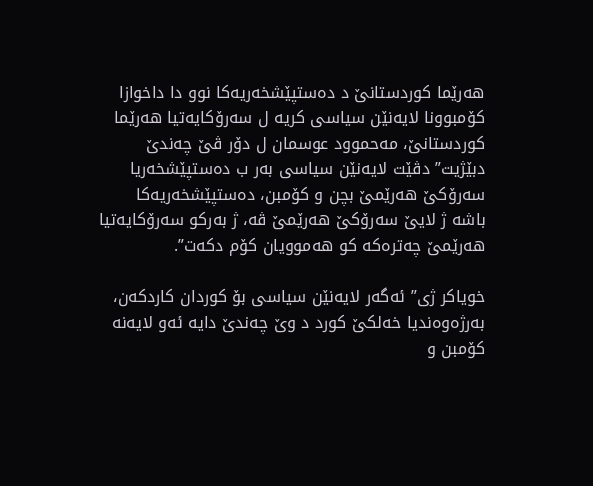هه‌رێما كوردستانێ د ده‌ستپێشخه‌ریه‌كا نوو دا داخوازا كۆمبوونا لایه‌نێن سیاسی كریه‌ ل سه‌رۆكایه‌تیا هه‌رێما كوردستانێ، مه‌حموود عوسمان ل دۆر ڤێ چه‌ندێ دبێژیت” دڤێت لایه‌نێن سیاسی به‌ر ب ده‌ستپێشخه‌ریا سه‌رۆكێ هه‌رێمێ بچن و كۆمبن، ده‌ستپێشخه‌ریه‌كا باشه‌ ژ لایێ سه‌رۆكێ هه‌رێمێ ڤه‌، ژ به‌ركو سه‌رۆكایه‌تیا هه‌رێمێ چه‌تره‌كه‌ كو هه‌موویان كۆم دكه‌ت”.

خویاكر ژی” ئه‌گه‌ر لایه‌نێن سیاسی بۆ كوردان كاردكه‌ن، به‌رژه‌وه‌ندیا خه‌لكێ كورد د وێ چه‌ندێ دایه‌ ئه‌و لایه‌نه‌ كۆمبن و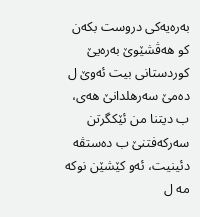به‌ره‌یه‌كی دروست بكه‌ن كو هه‌ڤشێوێ به‌ره‌یێ كوردستانی بیت ئه‌وێ ل ده‌مێ سه‌رهلدانێ هه‌ی، ب دیتنا من ئێكگرتن سه‌ركه‌فتنێ ب ده‌ستڤه‌ دئینیت، ئه‌و كێشێن نوكه‌ مه‌ ل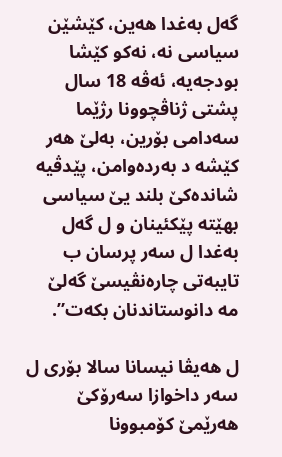گه‌ل به‌غدا هه‌ین، كێشێن سیاسی نه‌، نه‌كو كێشا بودجه‌یه‌، ئه‌ڤه‌ 18 سال پشتی ژناڤچوونا رژێما سه‌دامی بۆرین، به‌لێ هه‌ر كێشه‌ د به‌رده‌وامن، پێدڤیه‌ شانده‌كێ بلند یێ سیاسی بهێته‌ پێكئینان و ل گه‌ل به‌غدا ل سه‌ر پرسان ب تایبه‌تی چاره‌نڤیسێ گه‌لێ مه‌ دانوستاندنان بكه‌ت”.

ل هه‌یڤا نیسانا سالا بۆری ل سه‌ر داخوازا سه‌رۆكێ هه‌رێمێ كۆمبوونا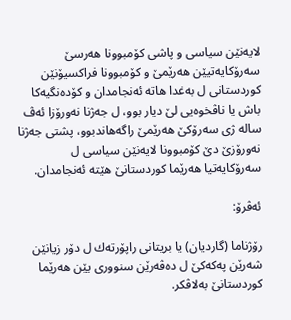لایه‌نێن سیاسی و پاشی كۆمبوونا هه‌رسێ سه‌رۆكایه‌تیێن هه‌رێمێ و كۆمبوونا فراكسیۆنێن كوردستانی ل به‌غدا هاته‌ ئه‌نجامدان و كۆده‌نگیه‌كا باش یا ناڤخوه‌یی لێ دیار بوو، ل جه‌ژنا نه‌ورۆزا ئه‌ڤ ساله‌ ژی سه‌رۆكێ هه‌رێمێ راگه‌هاندبوو، پشتی جه‌ژنا نه‌ورۆزێ دێ كۆمبوونا لایه‌نێن سیاسی ل سه‌رۆكایه‌تیا هه‌رێما كوردستانێ هێته‌ ئه‌نجامدان.

ئه‌ڤرۆ:

رۆژناما (گاردیان) یا بریتانی راپۆرته‌ك ل دۆر زیانێن شه‌رێن په‌كه‌كێ ل ده‌ڤه‌رێن سنووری یێن هه‌رێما كوردستانێ به‌لاڤكر.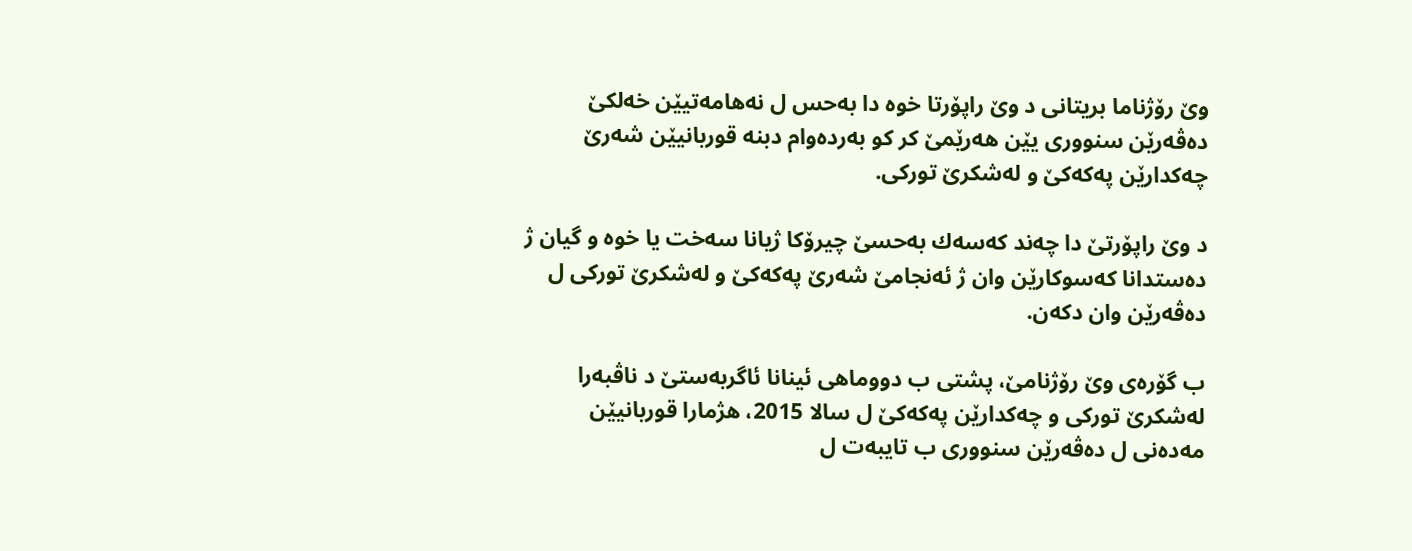وێ رۆژناما بریتانی د وێ راپۆرتا خوه‌ دا به‌حس ل نه‌هامه‌تیێن خه‌لكێ ده‌ڤه‌رێن سنووری یێن هه‌رێمێ كر كو به‌رده‌وام دبنه‌ قوربانیێن شه‌رێ چه‌كدارێن په‌كه‌كێ و له‌شكرێ توركی.

د وێ راپۆرتێ دا چه‌ند كه‌سه‌ك به‌حسێ چیرۆكا ژیانا سه‌خت یا خوه‌ و گیان ژ ده‌ستدانا كه‌سوكارێن وان ژ ئه‌نجامێ شه‌رێ په‌كه‌كێ و له‌شكرێ توركی ل ده‌ڤه‌رێن وان دكه‌ن.

ب گۆره‌ی وێ رۆژنامێ، پشتی ب دووماهی ئینانا ئاگربه‌ستێ د ناڤبه‌را له‌شكرێ توركی و چه‌كدارێن په‌كه‌كێ ل سالا 2015، هژمارا قوربانیێن مه‌ده‌نی ل ده‌ڤه‌رێن سنووری ب تایبه‌ت ل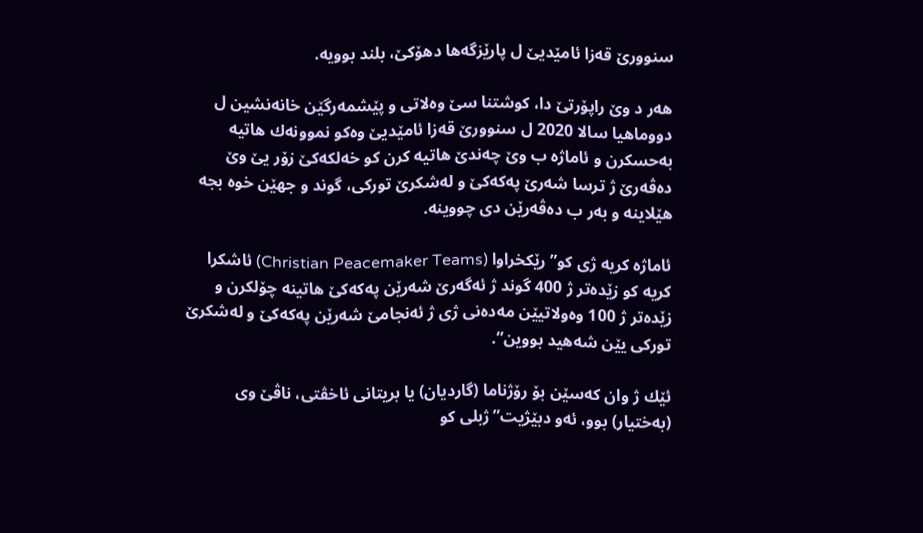سنوورێ قه‌زا ئامێدیێ ل پارێزگه‌ها دهۆكێ، بلند بوویه‌.

هه‌ر د وێ راپۆرتێ دا، كوشتنا سێ وه‌لاتی و پێشمه‌رگێن خانه‌نشین ل دووماهیا سالا 2020 ل سنوورێ قه‌زا ئامێدیێ وه‌كو نموونه‌ك هاتیه‌ به‌حسكرن و ئاماژه‌ ب وێ چه‌ندێ هاتیه‌ كرن كو خه‌لكه‌كێ زۆر یێ وێ ده‌ڤه‌رێ ژ ترسا شه‌رێ په‌كه‌كێ و له‌شكرێ توركی، گوند و جهێن خوه‌ بجه هێلاینه‌ و به‌ر ب ده‌ڤه‌رێن دی چووینه‌.

ئاماژه‌ كریه‌ ژی كو” رێكخراوا (Christian Peacemaker Teams) ئاشكرا كریه‌ كو زێده‌تر ژ 400 گوند ژ ئه‌گه‌رێ شه‌رێن په‌كه‌كێ هاتینه‌ چۆلكرن و زێده‌تر ژ 100 وه‌ولاتیێن مه‌ده‌نی ژی ژ ئه‌نجامێ شه‌رێن په‌كه‌كێ و له‌شكرێ توركی یێن شه‌هید بووین”.

ئێك ژ وان كه‌سێن بۆ رۆژناما (گاردیان) یا بریتانی ئاخڤتی، ناڤێ وی (به‌ختیار) بوو، ئه‌و دبێژیت” ژبلی كو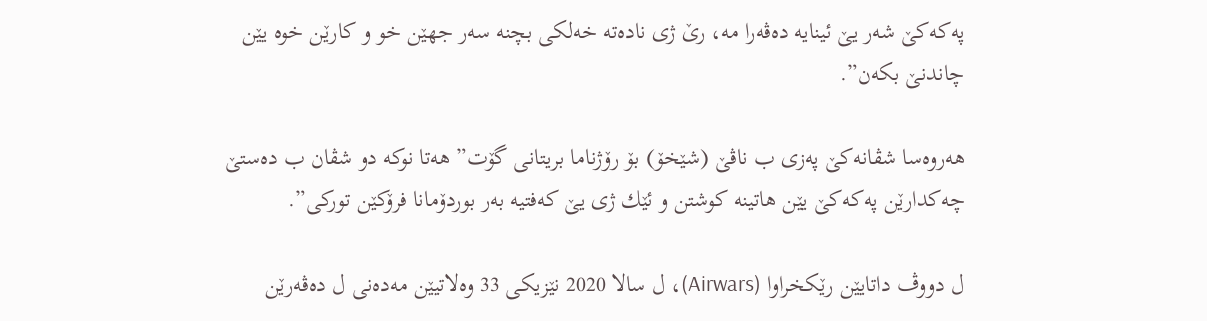په‌كه‌كێ شه‌ر یێ ئینایه‌ ده‌ڤه‌را مه‌، رێ ژی ناده‌ته‌ خه‌لكی بچنه‌ سه‌ر جهێن خو و كارێن خوه‌ یێن چاندنێ بكه‌ن”.

هه‌روه‌سا شڤانه‌كێ په‌زی ب ناڤێ (شێخۆ) بۆ رۆژناما بریتانی گۆت” هه‌تا نوكه‌ دو شڤان ب ده‌ستێ چه‌كدارێن په‌كه‌كێ یێن هاتینه‌ كوشتن و ئێك ژی یێ كه‌فتیه‌ به‌ر بوردۆمانا فرۆكێن توركی”.

ل دووڤ داتایێن رێكخراوا (Airwars)، ل سالا 2020 نێزیكی 33 وه‌لاتیێن مه‌ده‌نی ل ده‌ڤه‌رێن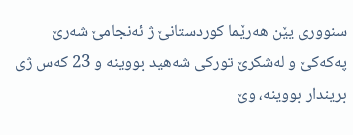سنووری یێن هه‌رێما كوردستانێ ژ ئه‌نجامێ شه‌رێ په‌كه‌كێ و له‌شكرێ توركی شه‌هید بووینه‌ و 23 كه‌س ژی بریندار بووینه‌، وێ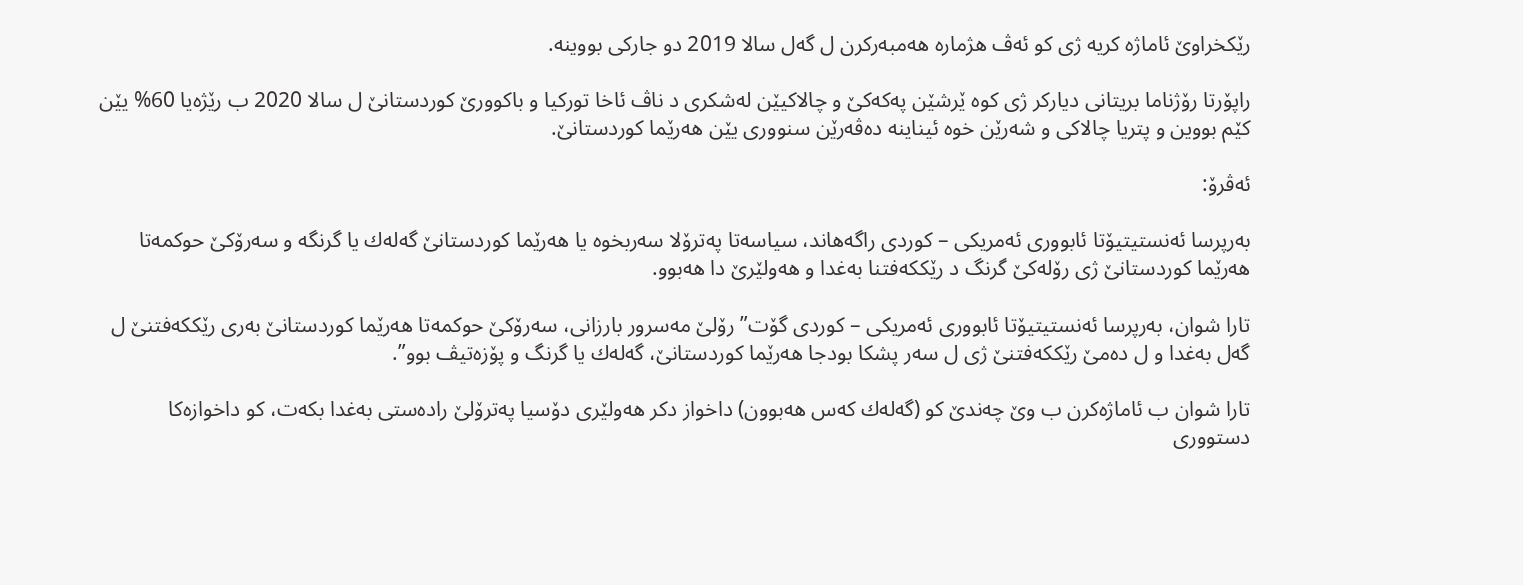رێكخراوێ ئاماژه‌ كریه‌ ژی كو ئه‌ڤ هژماره‌ هه‌مبه‌ركرن ل گه‌ل سالا 2019 دو جاركی بووینه‌.

راپۆرتا رۆژناما بریتانی دیاركر ژی كوه ێرشێن په‌كه‌كێ و چالاكیێن له‌شكری د ناڤ ئاخا توركیا و باكوورێ كوردستانێ ل سالا 2020 ب رێژه‌یا 60% یێن كێم بووین و پتریا چالاكی و شه‌رێن خوه‌ ئیناینه‌ ده‌ڤه‌رێن سنووری یێن هه‌رێما كوردستانێ.

ئه‌ڤرۆ:

به‌رپرسا ئه‌نستیتیۆتا ئابووری ئه‌مریكی – كوردی راگه‌هاند، سیاسه‌تا په‌ترۆلا سه‌ربخوه‌ یا هه‌رێما كوردستانێ گه‌له‌ك یا گرنگه‌ و سه‌رۆكێ حوكمه‌تا هه‌رێما كوردستانێ ژی رۆله‌كێ گرنگ د رێككه‌فتنا به‌غدا و هه‌ولێرێ دا هه‌بوو.

تارا شوان، به‌رپرسا ئه‌نستیتیۆتا ئابووری ئه‌مریكی – كوردی گۆت” رۆلێ مه‌سرور بارزانی، سه‌رۆكێ حوكمه‌تا هه‌رێما كوردستانێ به‌ری رێككه‌فتنێ ل گه‌ل به‌غدا و ل ده‌مێ رێككه‌فتنێ ژی ل سه‌ر پشكا بودجا هه‌رێما كوردستانێ، گه‌له‌ك یا گرنگ و پۆزه‌تیڤ بوو”.

تارا شوان ب ئاماژه‌كرن ب وێ چه‌ندێ كو (گه‌له‌ك كه‌س هه‌بوون) داخواز دكر هه‌ولێری دۆسیا په‌ترۆلێ راده‌ستی به‌غدا بكه‌ت، كو داخوازه‌كا دستووری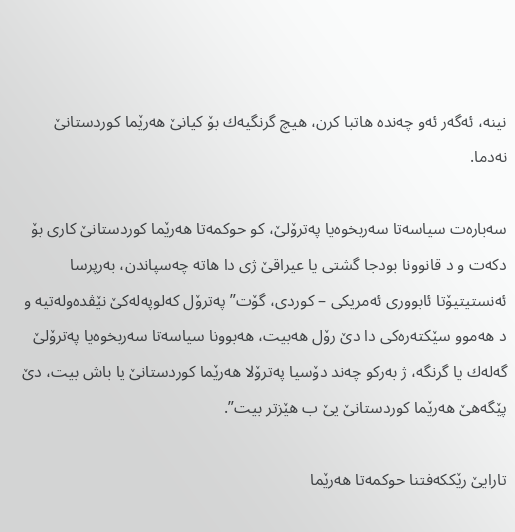نینه‌، ئه‌گه‌ر ئه‌و چه‌نده‌ هاتبا كرن، هیچ گرنگیه‌ك بۆ كیانێ هه‌رێما كوردستانێ نه‌دما.

سه‌باره‌ت سیاسه‌تا سه‌ربخوه‌یا په‌ترۆلێ، كو حوكمه‌تا هه‌رێما كوردستانێ كاری بۆ دكه‌ت و د قانوونا بودجا گشتی یا عیراقێ ژی دا هاته‌ چه‌سپاندن، به‌رپرسا ئه‌نستیتیۆتا ئابووری ئه‌مریكی – كوردی، گۆت” په‌ترۆل كه‌لوپه‌له‌كێ نێڤده‌وله‌تیه‌ و د هه‌موو سێكته‌ره‌كی دا دێ رۆل هه‌بیت، هه‌بوونا سیاسه‌تا سه‌ربخوه‌یا په‌ترۆلێ گه‌له‌ك یا گرنگه‌، ژ به‌ركو چه‌ند دۆسیا په‌ترۆلا هه‌رێما كوردستانێ یا باش بیت، دێ پێگه‌هێ هه‌رێما كوردستانێ یێ ب هێزتر بیت”.

تارایێ رێككه‌فتنا حوكمه‌تا هه‌رێما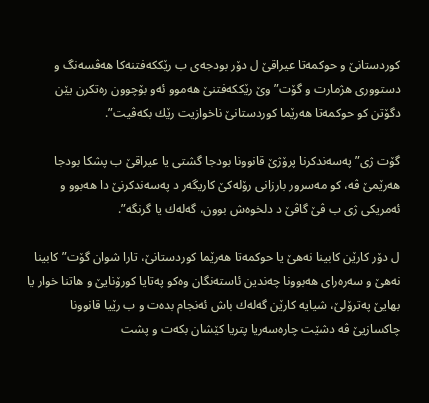كوردستانێ و حوكمه‌تا عیراقێ ل دۆر بودجه‌ی ب رێككه‌فتنه‌كا هه‌ڤسه‌نگ و دستووری هژمارت و گۆت” وێ رێككه‌فتنێ هه‌موو ئه‌و بۆچوون ره‌تكرن یێن دگۆتن كو حوكمه‌تا هه‌رێما كوردستانێ ناخوازیت رێك بكه‌ڤیت”.

گۆت ژی” په‌سه‌ندكرنا پرۆژێ قانوونا بودجا گشتی یا عیراقێ ب پشكا بودجا هه‌رێمێ ڤه‌، كو مه‌سرور بارزانی رۆله‌كێ كاریگه‌ر د په‌سه‌ندكرنێ دا هه‌بوو و ئه‌مریكی ژی ب ڤێ گاڤێ د دلخوه‌ش بوون، گه‌له‌ك یا گرنگه‌”.

ل دۆر كارێن كابینا نه‌هێ یا حوكمه‌تا هه‌رێما كوردستانێ، تارا شوان گۆت” كابینا نه‌هێ و سه‌ره‌رای هه‌بوونا چه‌ندین ئاسته‌نگان وه‌كو په‌تایا كورۆنایێ و هاتنا خوار یا بهایێ په‌ترۆلێ، شیایه‌ كارێن گه‌له‌ك باش ئه‌نجام بده‌ت و ب رێیا قانوونا چاكسازیێ ڤه‌ دشێت چاره‌سه‌ریا پتریا كێشان بكه‌ت و پشت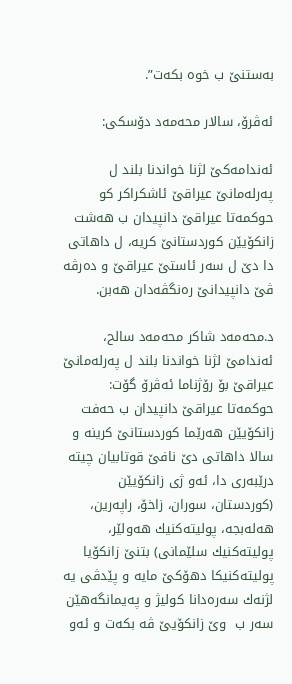به‌ستنێ ب خوه‌ بكه‌ت”.

ئه‌ڤرۆ، سالار محه‌مه‌د دۆسكی:

ئه‌ندامه‌كێ‌ لژنا خواندنا بلند ل په‌رله‌مانێ‌ عیراقێ‌ ئاشكراكر كو حوكمه‌تا عیراقێ‌ دانپیدان ب هه‌شت زانكۆیێن كوردستانێ‌ كریه‌، ل داهاتی دا دێ‌ ل سه‌ر ئاستێ‌ عیراقێ‌ و ده‌رڤه‌ ڤێ‌ دانپیدانێ‌ ره‌نگڤه‌دان هه‌بن.

د.محه‌مه‌د شاكر محه‌مه‌د سالح، ئه‌ندامێ‌ لژنا خواندنا بلند ل په‌رله‌مانێ‌ عیراقێ‌ بۆ رۆژناما ئه‌ڤرۆ گۆت: حوكمه‌تا عیراقێ‌ دانپیدان ب حه‌فت زانكۆیێن هه‌رێما كوردستانێ‌ كرینه‌ و سالا داهاتی دێ‌ نافێ‌ قوتابیان چیته‌ درێبه‌ری دا، ئه‌و ژی زانكۆیێن (كوردستان، سوران، زاخۆ، راپه‌رین، هه‌له‌بجه‌، پولیته‌كنیك هه‌ولێر، پولیته‌كنیك سلێمانی) بتنێ‌ زانكۆیا پولیته‌كنیكا دهۆكێ‌ مایه‌ و پێدڤی یه‌ لژنه‌ك سه‌ره‌دانا كولیژ و په‌یمانگه‌هێن سه‌ر ب  وێ‌ زانكۆیێ‌ ڤه‌ بكه‌ت و ئه‌و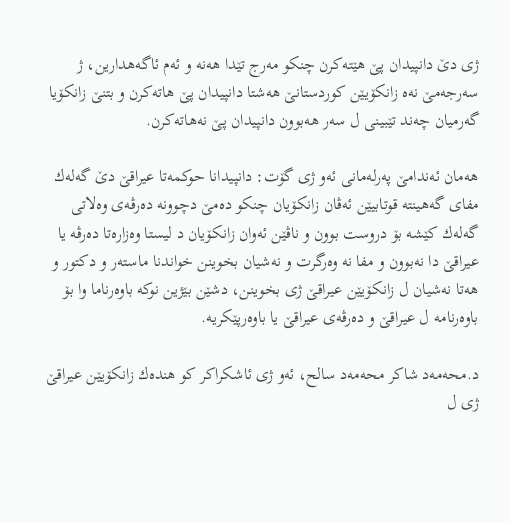ژی دێ‌ دانپیدان پێ‌ هێته‌كرن چنكو مه‌رج تێدا هه‌نه‌ و ئه‌م ئاگه‌هدارین، ژ سه‌رجه‌مێ‌ نه‌ه زانكۆیێن كوردستانێ‌ هه‌شتا دانپیدان پێ‌ هاته‌كرن و بتنێ‌ زانكۆیا گه‌رمیان چه‌ند تێبینی ل سه‌ر هه‌بوون دانپیدان پێ‌ نه‌هاته‌كرن.

هه‌مان ئه‌ندامێ‌ په‌رله‌مانی ئه‌و ژی گۆت: دانپیدانا حوكمه‌تا عیراقێ‌ دێ‌ گه‌له‌ك مفای گه‌هینته‌ قوتابیێن ئه‌ڤان زانكۆیان چنكو ده‌مێ‌ دچوونه‌ ده‌رڤه‌ی وه‌لاتی گه‌له‌ك كێشه‌ بۆ دروست بوون و ناڤێن ئه‌وان زانكۆیان د لیستا وه‌زاره‌تا ده‌رڤه‌ یا عیراقێ‌ دا نه‌بوون و مفا نه‌ وه‌رگرت و نه‌شیان بخوینن خواندنا ماسته‌ر و دكتور و هه‌تا نه‌شیان ل زانكۆیێن عیراقێ‌ ژی بخوینن، دشێن بێژین نوكه‌ باوه‌رناما وا بۆ باوه‌رنامه‌ ل عیراقێ‌ و ده‌رڤه‌ی عیراقێ‌ یا باوه‌رپێكریه‌.

د.محه‌مه‌د شاكر محه‌مه‌د سالح، ئه‌و ژی ئاشكراكر كو هنده‌ك زانكۆیێن عیراقێ‌ ژی ل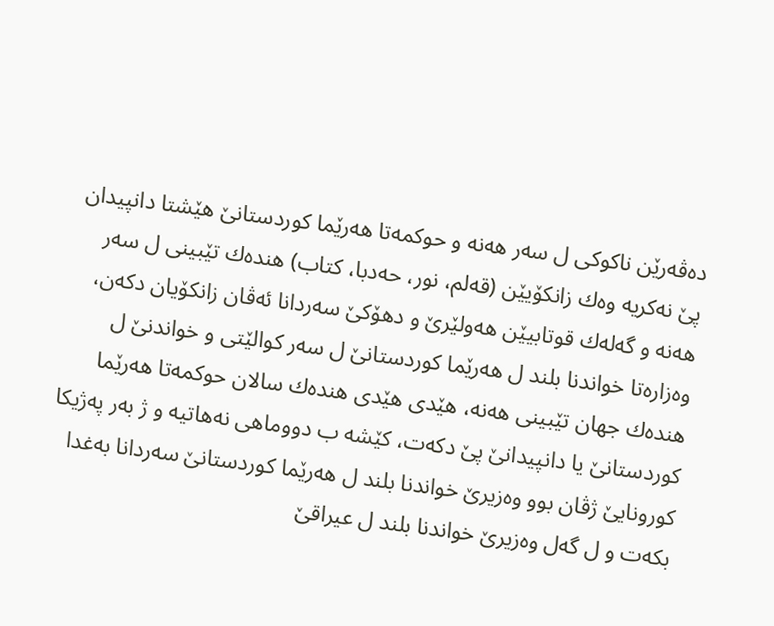ده‌ڤه‌رێن ناكوكی ل سه‌ر هه‌نه‌ و حوكمه‌تا هه‌رێما كوردستانێ‌ هێشتا دانپیدان پێ‌ نه‌كریه‌ وه‌ك زانكۆیێن (قه‌لم، نور، حه‌دبا، كتاب) هنده‌ك تێبینی ل سه‌ر هه‌نه‌ و گه‌له‌ك قوتابیێن هه‌ولێرێ‌ و دهۆكێ‌ سه‌ردانا ئه‌ڤان زانكۆیان دكه‌ن، وه‌زاره‌تا خواندنا بلند ل هه‌رێما كوردستانێ‌ ل سه‌ر كوالێتی و خواندنێ‌ ل هنده‌ك جهان تێبینی هه‌نه‌، هێدی هێدی هنده‌ك سالان حوكمه‌تا هه‌رێما كوردستانێ‌ یا دانپیدانێ‌ پێ‌ دكه‌ت، كێشه‌ ب دووماهی نه‌هاتیه‌ و ژ به‌ر په‌ژیكا كورونایێ‌ ژڤان بوو وه‌زیرێ‌ خواندنا بلند ل هه‌رێما كوردستانێ‌ سه‌ردانا به‌غدا بكه‌ت و ل گه‌ل وه‌زیرێ‌ خواندنا بلند ل عیراقێ‌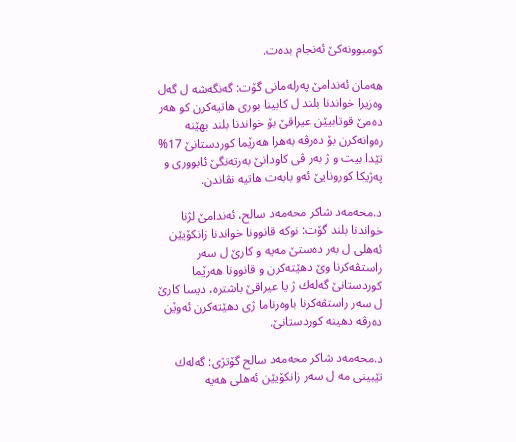كومبوونه‌كێ‌ ئه‌نجام بده‌ت.

هه‌مان ئه‌ندامێ‌ په‌رله‌مانی گۆت: گه‌نگه‌شه‌ ل گه‌ل وه‌زیرا خواندنا بلند ل كابینا بوری هاتیه‌كرن كو هه‌ر ده‌مێ‌ قوتابیێن عیراقێ‌ بۆ خواندنا بلند بهێنه‌ ره‌وانه‌كرن بۆ ده‌رڤه‌ به‌هرا هه‌رێما كوردستانێ‌ 17% تێدا بیت و ژ به‌ر ڤی كاودانێ‌ به‌رته‌نگێ‌ ئابووری و په‌ژیكا كورونایێ‌ ئه‌و بابه‌ت هاتیه‌ نڤاندن.

د.محه‌مه‌د شاكر محه‌مه‌د سالح، ئه‌ندامێ‌ لژنا خواندنا بلند گۆت: نوكه‌ قانوونا خواندنا زانكۆیێن ئه‌هلی ل به‌ر ده‌ستێ‌ مه‌یه‌ و كارێ‌ ل سه‌ر راستڤه‌كرنا وێ‌ دهێته‌كرن و قانوونا هه‌رێما كوردستانێ‌ گه‌له‌ك ژ یا عیراقێ‌ باشتره‌، دیسا كارێ‌ ل سه‌ر راستڤه‌كرنا باوه‌رناما ژی دهێته‌كرن ئه‌وێن ده‌رڤه‌ دهینه‌ كوردستانێ‌.

د.محه‌مه‌د شاكر محه‌مه‌د سالح گۆتژی: گه‌له‌ك تێبینی مه‌ ل سه‌ر زانكۆیێن ئه‌هلی هه‌یه‌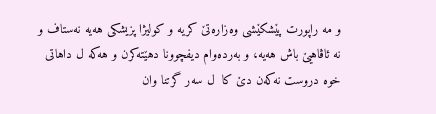و مه‌ راپورت پێشكێشی وه‌زاره‌تێ‌ كریه‌ و كولیژا پزیشكی هه‌یه‌ نه‌ستاف و نه‌ ئاڤاهیێ‌ باش هه‌یه‌، و به‌رده‌وام دیفچوونا دهێته‌كرن و هه‌كه‌ ل داهاتی خوه‌ دروست نه‌كه‌ن دێ‌ كا  ل سه‌ر گرتنا وان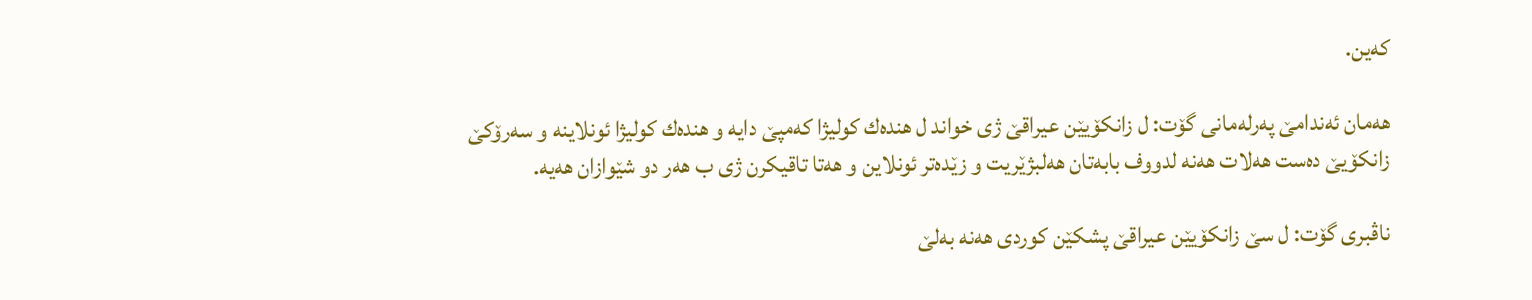كه‌ین.

هه‌مان ئه‌ندامێ‌ په‌رله‌مانی گۆت: ل زانكۆیێن عیراقێ‌ ژی خواند ل هنده‌ك كولیژا كه‌مپێ‌ دایه‌ و هنده‌ك كولیژا ئونلاینه‌ و سه‌رۆكێ‌ زانكۆیێ‌ ده‌ست هه‌لات هه‌نه‌ لدووف بابه‌تان هه‌لبژێریت و زێده‌تر ئونلاین و هه‌تا تاقیكرن ژی ب هه‌ر دو شێوازان هه‌یه‌.

ناڤبری گۆت: ل سێ‌ زانكۆیێن عیراقێ‌ پشكێن كوردی هه‌نه‌ به‌لێ‌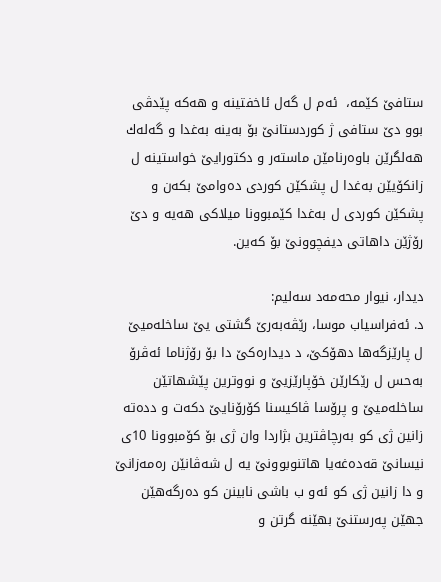ستافێ‌ كێمه‌،  ئه‌م ل گه‌ل ئاخفتینه‌ و هه‌كه‌ پێدڤی بوو دێ‌ ستافی ژ كوردستانێ‌ بۆ به‌ینه‌ به‌غدا و گه‌له‌ك هه‌لگرێن باوه‌رنامێن ماسته‌ر و دكتورایێ‌ خواستینه‌ ل زانكۆیێن به‌غدا ل پشكێن كوردی ده‌وامێ‌ بكه‌ن و پشكێن كوردی ل به‌غدا كێمبوونا میلاكی هه‌یه‌ و دێ‌ رۆژێن داهاتی دیفچوونێ‌ بۆ كه‌ین.

دیدار، نیوار محه‌مه‌د سه‌لیم:
د. ئه‌فراسیاب موسا، رێڤه‌به‌رێ‌ گشتی یێ‌ ساخله‌میێ‌ ل پارێزگه‌ها دهۆكێ‌، د دیداره‌كێ‌ دا بۆ رۆژناما ئه‌ڤرۆ به‌حس ل رێكارێن خۆپارێزیێ‌ و نووترین پێشهاتێن ساخله‌میێ‌ و پرۆسا ڤاكیسنا كۆرۆنایێ‌ دكه‌ت و دده‌ته‌ زانین ژی كو به‌رچاڤترین بژاردا وان ژی بۆ كۆمبوونا 10ی نیسانێ‌ قه‌ده‌غه‌یا هاتنوبوونێ‌ یه‌ ل شه‌ڤانێن ره‌مه‌زانێ‌ و دا زانین ژی كو ئه‌و ب باشی نابینن كو ده‌رگه‌هێن جهێن په‌رستنێ‌ بهێنه‌ گرتن و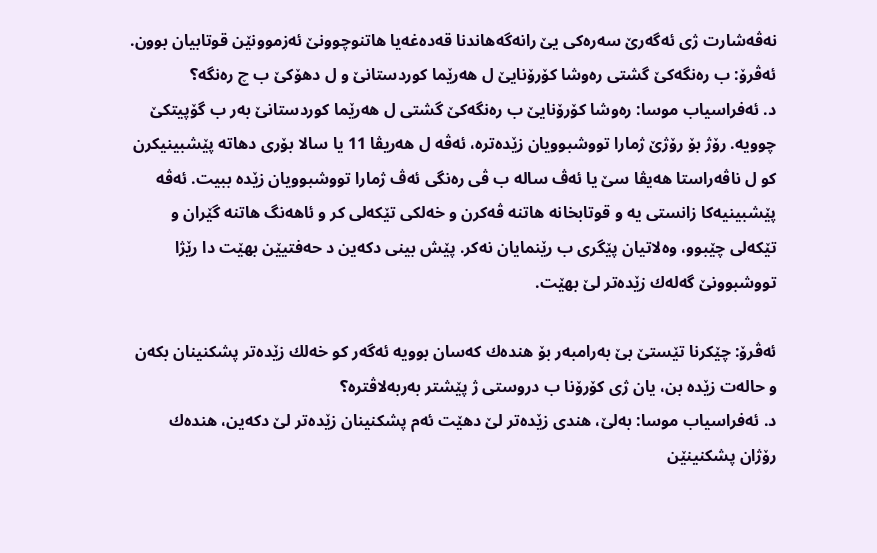نه‌ڤه‌شارت ژی ئه‌گه‌رێ‌ سه‌ره‌كی یێ‌ رانه‌گه‌هاندنا قه‌ده‌غه‌یا هاتنوچوونێ‌ ئه‌زموونێن قوتابیان بوون.
ئه‌ڤرۆ: ب ره‌نگه‌كێ‌ گشتی ره‌وشا كۆرۆنایێ‌ ل هه‌رێما كوردستانێ‌ و ل دهۆكێ‌ ب چ ره‌نگه‌؟
د. ئه‌فراسیاب موسا: ره‌وشا كۆرۆنایێ‌ ب ره‌نگه‌كێ‌ گشتی ل هه‌رێما كوردستانێ‌ به‌ر ب گۆپیتكێ‌ چوویه‌. رۆژ بۆ رۆژێ‌ ژمارا تووشبوویان زێده‌تره‌، ئه‌ڤه‌ ل هه‌ریڤا 11 یا سالا بۆری دهاته‌ پێشبینیكرن كو ل ناڤه‌راستا هه‌یڤا سێ‌ یا ئه‌ڤ ساله‌ ب ڤی ره‌نگی ئه‌ڤ ژمارا تووشبوویان زێده‌ ببیت. ئه‌ڤه‌ پێشبینیه‌كا زانستی یه‌ و قوتابخانه‌ هاتنه‌ ڤه‌كرن و خه‌لكی تێكه‌لی كر و ئاهه‌نگ هاتنه‌ گێران و تێكه‌لی چێبوو، وه‌لاتیان پێگری ب رێنمایان نه‌كر. پێش بینی دكه‌ین د حه‌فتیێن بهێت دا رێژا تووشبوونێ‌ گه‌له‌ك زێده‌تر لێ‌ بهێت.

ئه‌ڤرۆ: چێكرنا تێستێ‌ بێ‌ به‌رامبه‌ر بۆ هنده‌ك كه‌سان بوویه‌ ئه‌گه‌ر كو خه‌لك زێده‌تر پشكنینان بكه‌ن و حاله‌ت زێده‌ بن، یان ژی كۆرۆنا ب دروستی ژ پێشتر به‌ربه‌لاڤتره‌؟
د. ئه‌فراسیاب موسا: به‌لێ‌، هندی زێده‌تر لێ‌ دهێت ئه‌م پشكنینان زێده‌تر لێ‌ دكه‌ین، هنده‌ك رۆژان پشكنینێن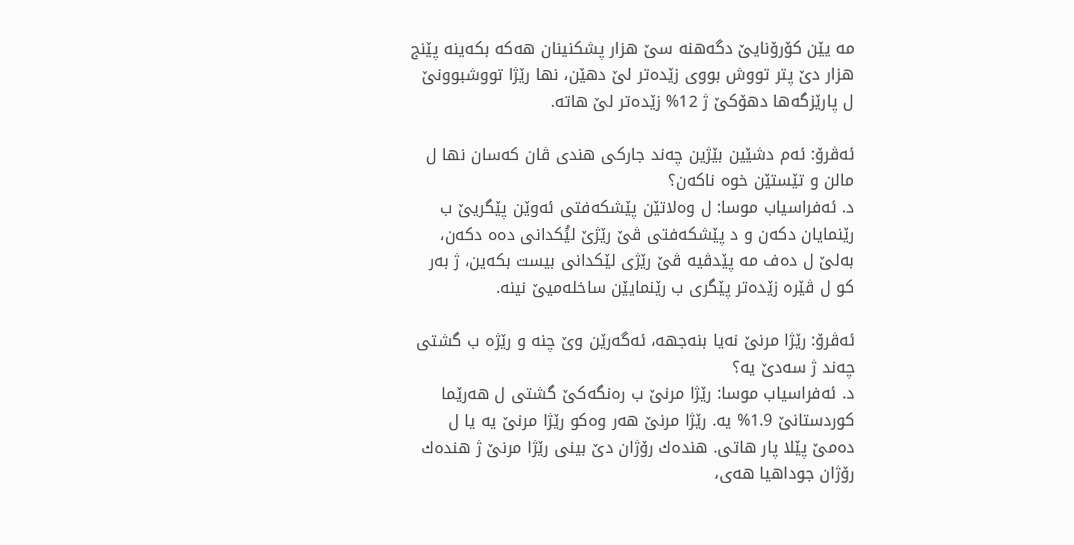مه‌ یێن كۆرۆنایێ‌ دگه‌هنه‌ سێ‌ هزار پشكنینان هه‌كه‌ بكه‌ینه‌ پێنج هزار دێ‌ پتر تووش بووی زێده‌تر لێ‌ دهێن، نها رێژا تووشبوونێ‌ ل پارێزگه‌ها دهۆكێ‌ ژ 12% زێده‌تر لێ‌ هاته‌.

ئه‌ڤرۆ: ئه‌م دشێین بێژین چه‌ند جاركی هندی ڤان كه‌سان نها ل مالن و تێستێن خوه‌ ناكه‌ن؟
د. ئه‌فراسیاب موسا: ل وه‌لاتێن پێشكه‌فتی ئه‌وێن پێگریێ‌ ب رێنمایان دكه‌ن و د پێشكه‌فتی ڤێ‌ رێژێ‌ لیَُكدانی ده‌ه دكه‌ن، به‌لێ‌ ل ده‌ف مه‌ پێدڤیه‌ ڤێ‌ رێژی لێكدانی بیست بكه‌ین، ژ به‌ر كو ل ڤێره‌ زێده‌تر پێگری ب رێنمایێن ساخله‌میێ‌ نینه‌.

ئه‌ڤرۆ: رێژا مرنێ‌ نه‌یا بنه‌جهه‌، ئه‌گه‌رێن وێ‌ چنه‌ و رێژه‌ ب گشتی چه‌ند ژ سه‌دێ‌ یه‌؟
د. ئه‌فراسیاب موسا: رێژا مرنێ‌ ب ره‌نگه‌كێ‌ گشتی ل هه‌رێما كوردستانێ‌ 1.9% یه‌. رێژا مرنێ‌ هه‌ر وه‌كو رێژا مرنێ‌ یه‌ یا ل ده‌مێ‌ پێلا پار هاتی. هنده‌ك رۆژان دێ‌ بینی رێژا مرنێ‌ ژ هنده‌ك رۆژان جوداهیا هه‌ی،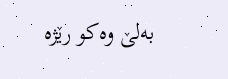به‌لێ‌ وه‌كو رێژه‌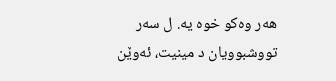هه‌ر وه‌كو خوه‌ یه‌. ل سه‌ر تووشبوویان د مینیت، ئه‌وێن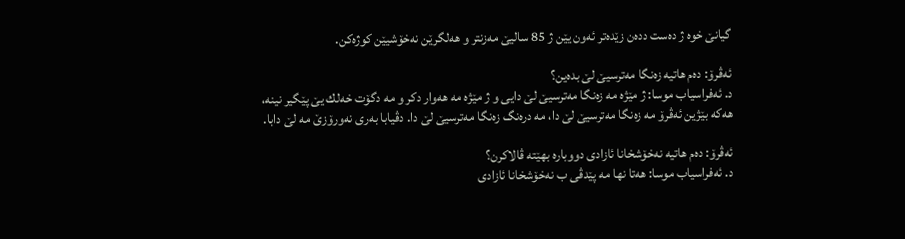گیانێ‌ خوه‌ ژ ده‌ست دده‌ن زێده‌تر ئه‌ون یێن ژ 85 سالیێ‌ مه‌زنتر و هه‌لگرێن نه‌خۆشیێن كوژه‌كن.

ئه‌ڤرۆ: ده‌م هاتیه‌ زه‌نگا مه‌ترسیێ‌ لێ‌ بده‌ین؟
د. ئه‌فراسیاب موسا: ژ مێژه‌ مه‌ زه‌نگا مه‌ترسیێ‌ لێ‌ دایی و ژ مێژه‌ مه‌ هه‌وار دكر و مه‌ دگۆت خه‌لك یێ‌ پێگیر نینه‌، هه‌كه‌ بێژین ئه‌ڤرۆ مه‌ زه‌نگا مه‌ترسیێ‌ لێ‌ دا، مه‌ دره‌نگ زه‌نگا مه‌ترسیێ‌ لێ‌ دا. دڤیابا به‌ری نه‌ورۆزێ‌ مه‌ لێ‌ دابا.

ئه‌ڤرۆ: ده‌م هاتیه‌ نه‌خۆشخانا ئازادی دووباره‌ بهێته‌ ڤالاكرن؟
د. ئه‌فراسیاب موسا: هه‌تا نها مه‌ پێدڤی ب نه‌خۆشخانا ئازادی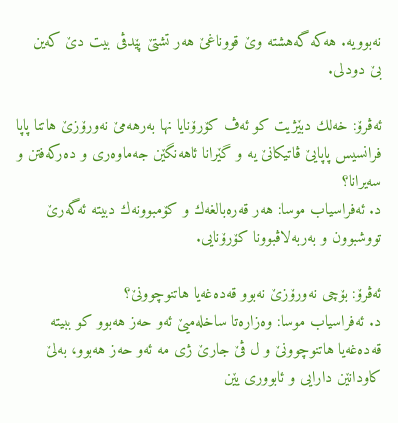نه‌بوویه‌. هه‌كه‌ گه‌هشته‌ وێ‌ قووناغێ‌ هه‌ر تشتێ‌ پێدڤی بیت دێ‌ كه‌ین بێ‌ دودلی.

ئه‌ڤرۆ: خه‌لك دبێژیت كو ئه‌ڤ كۆرۆنایا نها به‌رهه‌مێ‌ نه‌ورۆزێ‌ هاتنا پاپا فرانسیس پاپایێ‌ ڤاتیكانێ‌ یه‌ و گێرانا ئاهه‌نگێن جه‌ماوه‌ری و ده‌ركه‌فتن و سه‌یرانا؟
د. ئه‌فراسیاب موسا: هه‌ر قه‌ره‌بالغه‌ك و كۆمبوونه‌ك دبیته‌ ئه‌گه‌رێ‌ تووشبوون و به‌ربه‌لاڤبوونا كۆرۆنایی.

ئه‌ڤرۆ: بۆچی نه‌ورۆزێ‌ نه‌بوو قه‌ده‌غه‌یا هاتنوچوونێ‌؟
د. ئه‌فراسیاب موسا: وه‌زاره‌تا ساخله‌میێ‌ ئه‌و حه‌ز هه‌بوو كو ببیته‌ قه‌ده‌غه‌یا هاتنوچوونێ‌ و ل ڤێ‌ جارێ‌ ژی مه‌ ئه‌و حه‌ز هه‌بوو، به‌لێ‌ كاودانێن دارایی و ئابووری یێن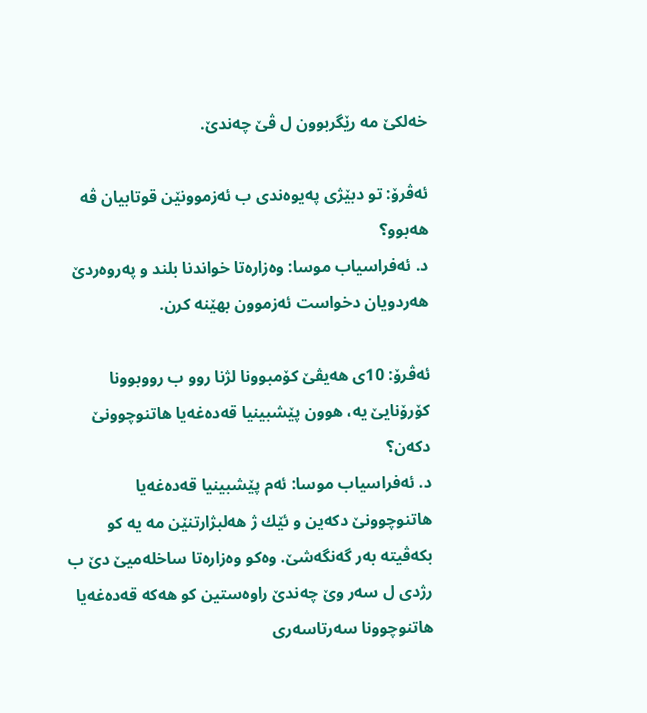خه‌لكێ‌ مه‌ رێگربوون ل ڤێ‌ چه‌ندێ‌.

ئه‌ڤرۆ: تو دبێژی په‌یوه‌ندی ب ئه‌زموونێن قوتابیان ڤه‌ هه‌بوو؟
د. ئه‌فراسیاب موسا: وه‌زاره‌تا خواندنا بلند و په‌روه‌ردێ‌ هه‌ردویان دخواست ئه‌زموون بهێنه‌ كرن.

ئه‌ڤرۆ: 10ی هه‌یڤێ‌ كۆمبوونا لژنا روو ب رووبوونا كۆرۆنایێ‌ یه‌، هوون پێشبینیا قه‌ده‌غه‌یا هاتنوچوونێ‌ دكه‌ن؟
د. ئه‌فراسیاب موسا: ئه‌م پێشبینیا قه‌ده‌غه‌یا هاتنوچوونێ‌ دكه‌ین و ئێك ژ هه‌لبژارتنێن مه‌ یه‌ كو بكه‌ڤیته‌ به‌ر گه‌نگه‌شێ‌. وه‌كو وه‌زاره‌تا ساخله‌میێ‌ دێ‌ ب رژدی ل سه‌ر وێ‌ چه‌ندێ‌ راوه‌ستین كو هه‌كه‌ قه‌ده‌غه‌یا هاتنوچوونا سه‌رتاسه‌ری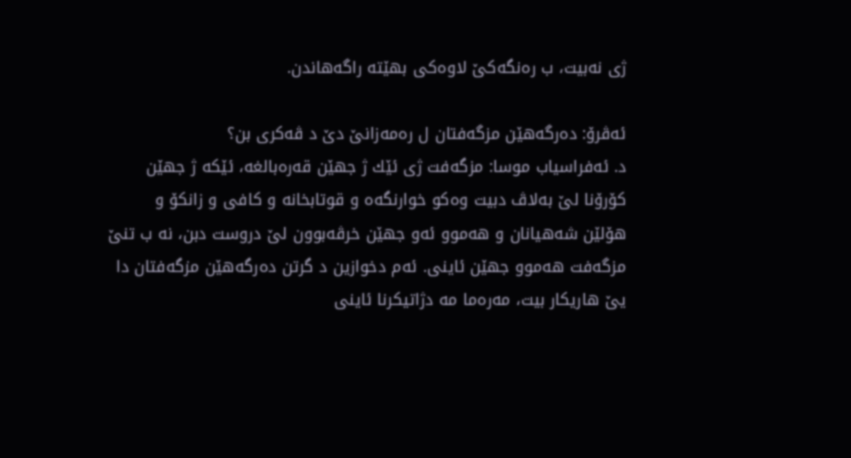ژی نه‌بیت، ب ره‌نگه‌كێ‌ لاوه‌كی بهێته‌ راگه‌هاندن.

ئه‌ڤرۆ: ده‌رگه‌هێن مزگه‌فتان ل ره‌مه‌زانێ‌ دێ‌ د ڤه‌كری بن؟
د. ئه‌فراسیاب موسا: مزگه‌فت ژی ئێك ژ جهێن قه‌ره‌بالغه‌، ئێكه‌ ژ جهێن كۆرۆنا لێ‌ به‌لاڤ دبیت وه‌كو خوارنگه‌ه و قوتابخانه‌ و كافی و زانكۆ و هۆلێن شه‌هیانان و هه‌موو ئه‌و جهێن خرڤه‌بوون لێ‌ دروست دبن، نه‌ ب تنێ‌ مزگه‌فت هه‌موو جهێن ئاینی. ئه‌م دخوازین د گرتن ده‌رگه‌هێن مزگه‌فتان دا یێ‌ هاریكار بیت، مه‌ره‌ما مه‌ دژاتیكرنا ئاینی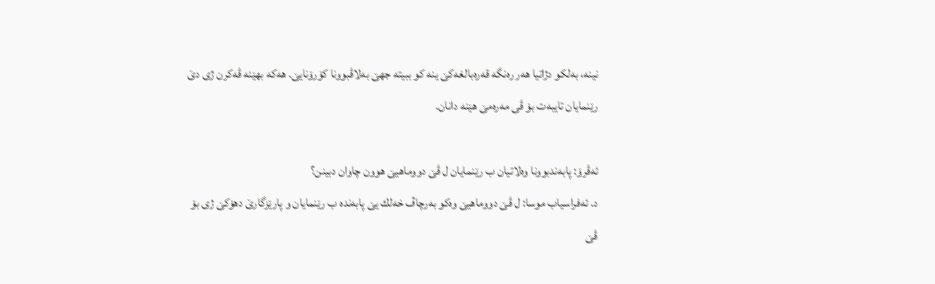نینه‌، به‌لكو دژاتیا هه‌ر ره‌نگه‌ قه‌ره‌بالغه‌كێ‌ ینه‌ كو ببیته‌ جهێ‌ به‌لاڤبوونا كۆرۆنایێ‌. هه‌كه‌ بهێنه‌ ڤه‌كرن ژی دێ‌ رێنمایان تایبه‌ت بۆ ڤی مه‌ره‌مێ‌ هێنه‌ دانان.

ئه‌ڤرۆ: پابه‌ندبوونا وه‌لاتیان ب رێنمایان ل ڤێ‌ دووماهیێ‌ هوون چاوان دبینن؟
د. ئه‌فراسیاب موسا: ل ڤێ‌ دووماهیێ‌ وه‌كو به‌رچاڤ خه‌لك یێ‌ پابه‌نده‌ ب رێنمایان و پارێزگارێ‌ دهۆكێ‌ ژی بۆ ڤێ‌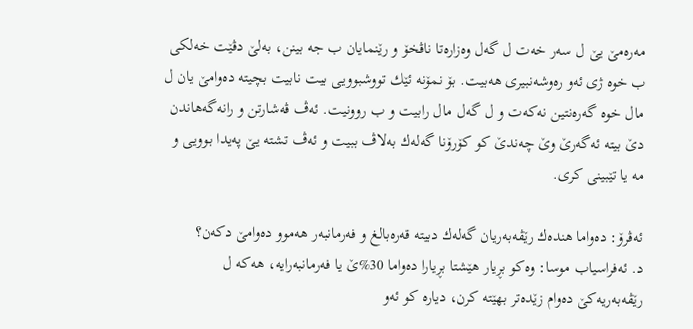مه‌ره‌مێ‌ یێ‌ ل سه‌ر خه‌ت ل گه‌ل وه‌زاره‌تا ناڤخۆ و رێنمایان ب جه بینن، به‌لێ‌ دڤێت خه‌لكی ب خوه‌ ژی ئه‌و ره‌وشه‌نبیری هه‌بیت. بۆ نمۆنه‌ ئێك تووشبوویی بیت نابیت بچیته‌ ده‌وامێ‌ یان ل مال خوه‌ گه‌ره‌نتین نه‌كه‌ت و ل گه‌ل مال رابیت و ب روونیت. ئه‌ڤ ڤه‌شارتن و رانه‌گه‌هاندن دێ‌ بیته‌ ئه‌گه‌رێ‌ وێ‌ چه‌ندێ‌ كو كۆرۆنا گه‌له‌ك به‌لاڤ ببیت و ئه‌ڤ تشته‌ یێ‌ په‌یدا بوویی و مه‌ یا تێبینی كری.

ئه‌ڤرۆ: ده‌واما هنده‌ك رێڤه‌به‌ریان گه‌له‌ك دبیته‌ قه‌ره‌بالغ و فه‌رمانبه‌ر هه‌موو ده‌وامێ‌ دكه‌ن؟
د. ئه‌فراسیاب موسا: وه‌كو بڕیار هێشتا بڕیارا ده‌واما 30%ێ‌ یا فه‌رمانبه‌رایه‌، هه‌كه‌ ل رێڤه‌به‌ریه‌كێ‌ ده‌وام زێده‌تر بهێته‌ كرن، دیاره‌ كو ئه‌و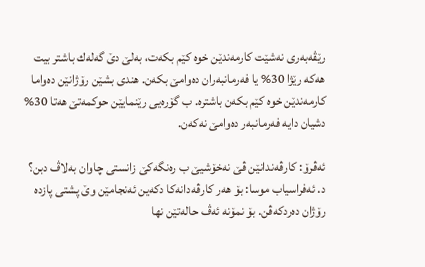رێڤه‌به‌ری نه‌شێت كارمه‌ندێن خوه‌ كێم بكه‌ت، به‌لێ‌ دێ‌ گه‌له‌ك باشتر بیت هه‌كه‌ رێژا 30% یا فه‌رمانبه‌ران ده‌وامێ‌ بكه‌ن. هندی بشێن رۆژانێن ده‌واما كارمه‌ندێن خوه‌ كێم بكه‌ن باشتره‌. ب گۆره‌یی رێنمایێن حوكمه‌تێ‌ هه‌تا 30% دشیان دایه‌ فه‌رمانبه‌ر ده‌وامێ‌ نه‌كه‌ن.

ئه‌ڤرۆ: كارڤه‌ندانێن ڤێ‌ نه‌خۆشیێ‌ ب ره‌نگه‌كێ‌ زانستی چاوان به‌لاڤ دبن؟
د. ئه‌فراسیاب موسا: بۆ هه‌ر كارڤه‌دانه‌كا دكه‌ین ئه‌نجامێن وێ‌ پشتی پازده‌ رۆژان ده‌ردكه‌ڤن. بۆ نمۆنه‌ ئه‌ڤ حاله‌تێن نها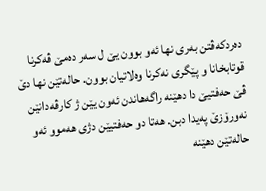ده‌ردكه‌ڤتن به‌ری نها ئه‌و بوون یێ‌ ل سه‌ر ده‌مێ‌ ڤه‌كرنا قوتابخانا و پێگری نه‌كرنا وه‌لاتیان بوون. حاله‌تێن نها دێ‌ ڤێ‌ حه‌فتیێ‌ دا دهێنه‌ راگه‌هاندن ئه‌ون یێن ژ كارڤه‌دانێن نه‌ورۆزێ‌ په‌یدا دبن. هه‌تا دو حه‌فتیێن دژی هه‌موو ئه‌و حاله‌تێن دهێنه‌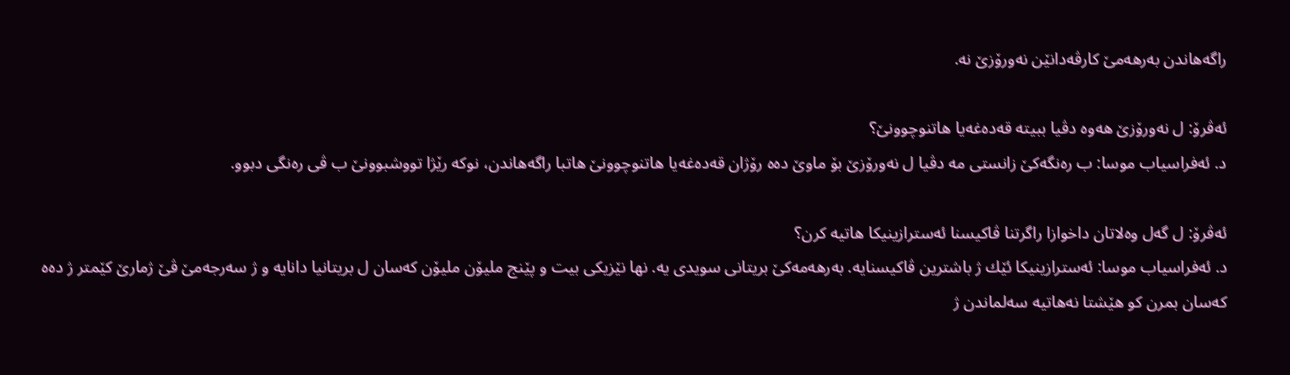راگه‌هاندن به‌رهه‌مێ‌ كارڤه‌دانێن نه‌ورۆزێ‌ نه‌.

ئه‌ڤرۆ: ل نه‌ورۆزێ‌ هه‌وه‌ دڤیا ببیته‌ قه‌ده‌غه‌یا هاتنوچوونێ‌؟
د. ئه‌فراسیاب موسا: ب ره‌نگه‌كێ‌ زانستی مه‌ دڤیا ل نه‌ورۆزێ‌ بۆ ماوێ‌ ده‌ه رۆژان قه‌ده‌غه‌یا هاتنوچوونێ‌ هاتبا راگه‌هاندن، نوكه‌ رێژا تووشبوونێ‌ ب ڤی ره‌نگی دبوو.

ئه‌ڤرۆ: ل گه‌ل وه‌لاتان داخوازا راگرتنا ڤاكیسنا ئه‌سترازینیكا هاتیه‌ كرن؟
د. ئه‌فراسیاب موسا: ئه‌سترازینیكا ئێك ژ باشترین ڤاكیسنایه‌. به‌رهه‌مه‌كێ‌ بریتانی سویدی یه‌. نها نێزیكی بیت و پێنج ملیۆن ملیۆن كه‌سان ل بریتانیا دانایه‌ و ژ سه‌رجه‌مێ‌ ڤێ‌ ژمارێ‌ كێمتر ژ ده‌ه كه‌سان بمرن كو هێشتا نه‌هاتیه‌ سه‌لماندن ژ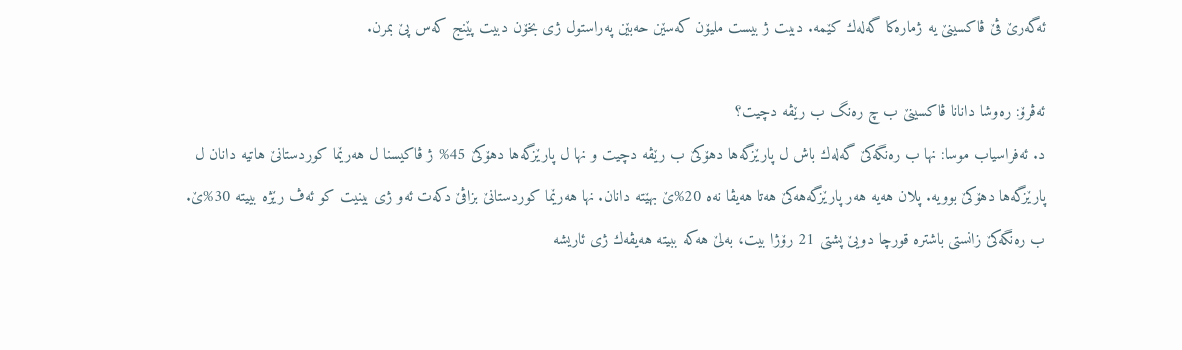ئه‌گه‌رێ‌ ڤێ‌ ڤاكسینێ‌ یه‌ ژماره‌كا گه‌له‌ك كێمه‌. دبیت ژ بیست ملیۆن كه‌سێن حه‌بێن په‌راستول ژی بخۆن دبیت پێنج كه‌س پێ‌ بمرن.

ئه‌ڤرۆ: ره‌وشا دانانا ڤاكسینێ‌ ب چ ره‌نگ ب رێڤه‌ دچیت؟
د. ئه‌فراسیاب موسا: نها ب ره‌نگه‌كێ‌ گه‌له‌ك باش ل پارێزگه‌ها دهۆكێ‌ ب رێڤه‌ دچیت و نها ل پارێزگه‌ها دهۆكێ‌ 45% ژ ڤاكیسنا ل هه‌رێما كوردستانێ‌ هاتیه‌ دانان ل پارێزگه‌ها دهۆكێ‌ بوویه‌. پلان هه‌یه‌ هه‌ر پارێزگه‌هه‌كێ‌ هه‌تا هه‌یڤا نه‌ه 20%ێ‌ بهێته‌ دانان. نها هه‌رێما كوردستانێ‌ بزاڤێ‌ دكه‌ت ئه‌و ژی بینیت كو ئه‌ڤ رێژه‌ بییته‌ 30%ێ‌. ب ره‌نگه‌كێ‌ زانستی باشتره‌ قورچا دویێ‌ پشتی 21 رۆژا بیت، به‌لێ‌ هه‌كه‌ ببیته‌ هه‌یڤه‌ك ژی ئاریشه‌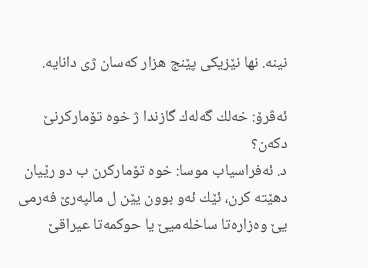نینه‌. نها نێزیكی پێنج هزار كه‌سان ژی دانایه‌.

ئه‌ڤرۆ: خه‌لك گه‌له‌ك گازندا ژ خوه‌ تۆماركرنێ‌ دكه‌ن؟
د. ئه‌فراسیاب موسا: خوه‌ تۆماركرن ب دو رێیان دهێته‌ كرن، ئێك ئه‌و بوون یێن ل مالپه‌رێ‌ فه‌رمی یێ‌ وه‌زاره‌تا ساخله‌میێ‌ یا حوكمه‌تا عیراقێ‌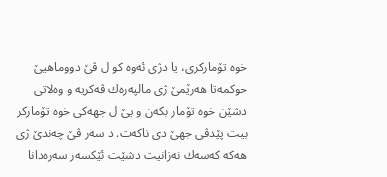خوه‌ تۆماركری، یا دژی ئه‌وه‌ كو ل ڤێ‌ دووماهیێ‌ حوكمه‌تا هه‌رێمێ‌ ژی مالپه‌ره‌ك ڤه‌كریه‌ و وه‌لاتی دشێن خوه‌ تۆمار بكه‌ن و یێ‌ ل جهه‌كی خوه‌ تۆماركر بیت پێدڤی جهێ‌ دی ناكه‌ت. د سه‌ر ڤێ‌ چه‌ندێ‌ ژی هه‌كه‌ كه‌سه‌ك نه‌زانیت دشێت ئێكسه‌ر سه‌ره‌دانا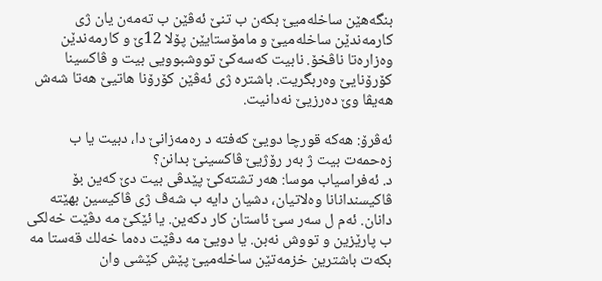بنگه‌هێن ساخله‌میێ‌ بكه‌ن ب تنێ‌ ئه‌ڤێن ب ته‌مه‌ن یان ژی كارمه‌ندێن ساخله‌میێ‌ و مامۆستایێن پۆلا 12ێ‌ و كارمه‌ندێن وه‌زاره‌تا ناڤخۆ. نابیت كه‌سه‌كێ‌ تووشبوویی بیت و ڤاكسینا كۆرۆنایێ‌ وه‌ربگریت. باشتره‌ ژی ئه‌ڤێن كۆرۆنا هاتیێ‌ هه‌تا شه‌ش هه‌یڤا وێ‌ ده‌رزیێ‌ نه‌دانیت.

ئه‌ڤرۆ: هه‌كه‌ قورچا دویێ‌ كه‌فته‌ د ره‌مه‌زانێ‌ دا، دبیت یا ب زه‌حمه‌ت بیت ژ به‌ر رۆژیێ‌ ڤاكسینێ‌ بدانن؟
د. ئه‌فراسیاب موسا: هه‌ر تشته‌كێ‌ پێدڤی بیت دێ‌ كه‌ین بۆ ڤاكیسندانانا وه‌لاتیان، دشیان دایه‌ ب شه‌ڤ ژی ڤاكیسین بهێته‌ دانان. ئه‌م ل سه‌ر سێ‌ ئاستان كار دكه‌ین. یا ئێكێ‌ مه‌ دڤێت خه‌لكی ب پارێزین و تووش نه‌بن. یا دویێ‌ مه‌ دڤێت ده‌ما خه‌لك قه‌ستا مه‌ بكه‌ت باشترین خزمه‌تێن ساخله‌میێ‌ پێش كێشی وان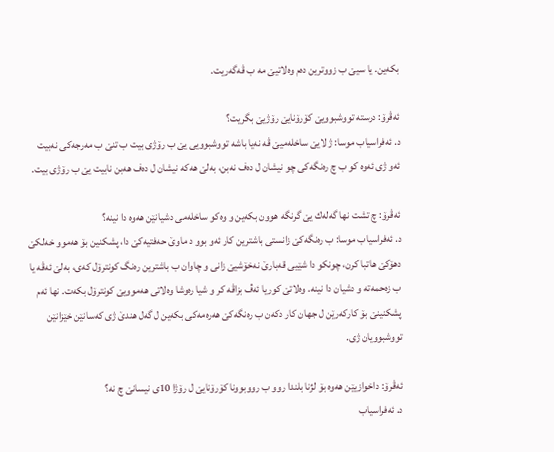بكه‌ین. یا سیێ‌ ب زووترین ده‌م وه‌لاتیێ‌ مه‌ ب ڤه‌گه‌ریت.

ئه‌ڤرۆ: درسته‌ تووشبوویێ‌ كۆرۆنایێ‌ رۆژیێ‌ بگریت؟
د. ئه‌فراسیاب موسا: ژ لایێ‌ ساخله‌میێ‌ ڤه‌ نه‌یا باشه‌ تووشبوویی یێ‌ ب رۆژی بیت ب تنێ‌ ب مه‌رجه‌كی نه‌بیت ئه‌و ژی ئه‌وه‌ كو ب چ ره‌نگه‌كی چو نیشان ل ده‌ف نه‌بن، به‌لێ‌ هه‌كه‌ نیشان ل ده‌ف هه‌بن نابیت یێ‌ ب رۆژی بیت.

ئه‌ڤرۆ: چ تشت نها گه‌له‌ك یێ‌ گرنگه‌ هوون بكه‌ین و وه‌كو ساخله‌می دشیانێن هه‌وه‌ دا نینه‌؟
د. ئه‌فراسیاب موسا: ب ره‌نگه‌كێ‌ زانستی باشترین كار ئه‌و بوو د ماوێ‌ حه‌فتیه‌كێ‌ دا، پشكنین بۆ هه‌موو خه‌لكێ‌ دهۆكێ‌ هاتبا كرن، چونكو دا شێیی قه‌بارێ‌ نه‌خۆشیێ‌ زانی و چاوان ب باشترین ره‌نگ كونترۆل كه‌ی، به‌لێ‌ ئه‌ڤه‌ یا ب زه‌حمه‌ته‌ و دشیان دا نینه‌. وه‌لاتێ‌ كوریا ئه‌ڤ بزاڤه‌ كر و شیا ره‌وشا وه‌لاتی هه‌موویێ‌ كونترۆل بكه‌ت. نها ئه‌م پشكنینێ‌ بۆ كاركه‌رێن ل جهان كار دكه‌ن ب ره‌نگه‌كێ‌ هه‌ره‌مه‌كی بكه‌ین ل گه‌ل هندێ‌ ژی كه‌سانێن خێزانێن تووشبوویان ژی.

ئه‌ڤرۆ: داخوازیێن هه‌وه‌ بۆ لژنا بلندا روو ب رووبوونا كۆرۆنایێ‌ ل رۆژا 10ی نیسانێ‌ چ نه‌؟
د. ئه‌فراسیاب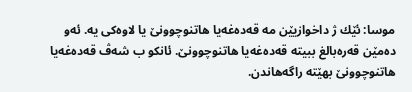موسا: ئێك ژ داخوازیێن مه‌ قه‌ده‌غه‌یا هاتنوچوونێ‌ یا لاوه‌كی یه‌. ئه‌و ده‌مێن قه‌ره‌بالغ ببیته‌ قه‌ده‌غه‌یا هاتنوچوونێ‌. ئانكو ب شه‌ڤ قه‌ده‌غه‌یا هاتنوچوونێ‌ بهێته‌ راگه‌هاندن.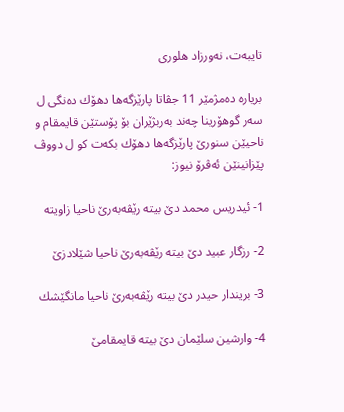تايبه‌ت، نه‌ورزاد هلورى

برياره‌ ده‌مژمێر 11 جڤاتا پارێزگه‌ها دهۆك ده‌نگى ل سه‌ر گوهۆرينا چه‌ند به‌ربژێران بۆ پۆستێن قايمقام و ناحيێن سنورێ پارێزگه‌ها دهۆك بكه‌ت كو ل دووڤ پێزانينێن ئه‌ڤرۆ نيوز:

1- ئيدريس محمد دێ بيته‌ رێڤه‌به‌رێ ناحيا زاويته‌

2- رزگار عبيد دێ بيته‌ رێڤه‌به‌رێ ناحيا شێلادزێ

3- بريندار حيدر دێ بيته‌ رێڤه‌به‌رێ ناحيا مانگێشك

4- وارشين سلێمان دێ بيته‌ قايمقامێ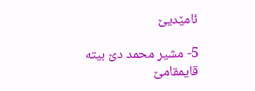ئامێديێ

5- مشير محمد دێ بيته‌ قايمقامێ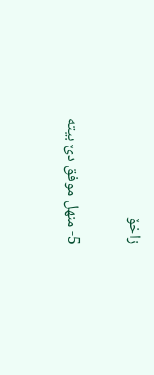زاخۆ

5- منهل موفق دێ بيته‌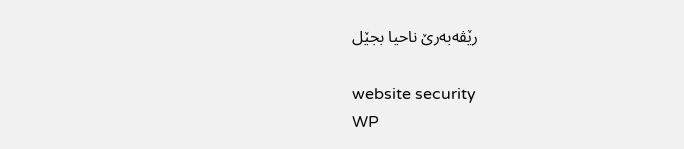رێڤه‌به‌رێ ناحيا بجێل

website security
WP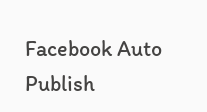Facebook Auto Publish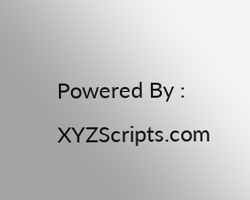Powered By : XYZScripts.com